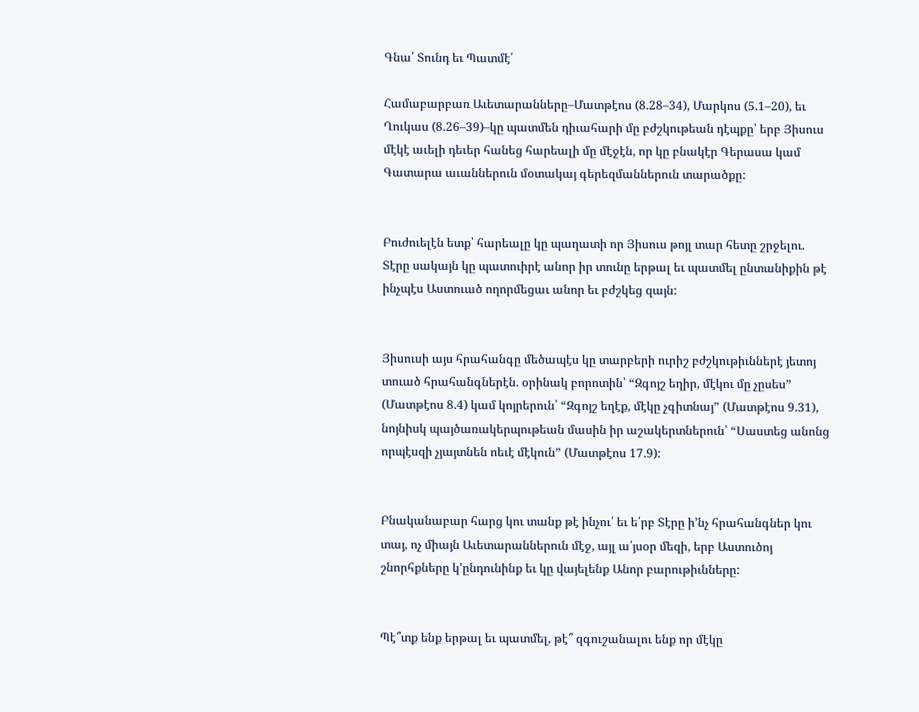Գնա՛ Տունդ եւ Պատմէ՛

Համաբարբառ Աւետարանները–Մատթէոս (8.28–34), Մարկոս (5.1–20), եւ Ղուկաս (8.26–39)–կը պատմեն դիւահարի մը բժշկութեան դէպքը՝ երբ Յիսուս մէկէ աւելի դեւեր հանեց հարեալի մը մէջէն, որ կը բնակէր Գերասա կամ Գատարա աւաններուն մօտակայ գերեզմաններուն տարածքը:


Բուժուելէն ետք՝ հարեալը կը պաղատի որ Յիսուս թոյլ տար հետը շրջելու. Տէրը սակայն կը պատուիրէ անոր իր տունը երթալ եւ պատմել ընտանիքին թէ ինչպէս Աստուած ողորմեցաւ անոր եւ բժշկեց զայն:


Յիսուսի այս հրահանգը մեծապէս կը տարբերի ուրիշ բժշկութիւններէ յետոյ տուած հրահանգներէն. օրինակ բորոտին՝ “Զգոյշ եղիր, մէկու մը չըսես” (Մատթէոս 8.4) կամ կոյրերուն՝ “Զգոյշ եղէք, մէկը չգիտնայ” (Մատթէոս 9.31), նոյնիսկ պայծառակերպութեան մասին իր աշակերտներուն՝ “Սաստեց անոնց որպէսզի չյայտնեն ոեւէ մէկուն” (Մատթէոս 17.9):


Բնականաբար հարց կու տանք թէ ինչու՛ եւ ե՛րբ Տէրը ի’նչ հրահանգներ կու տայ, ոչ միայն Աւետարաններուն մէջ, այլ ա՛յսօր մեզի, երբ Աստուծոյ շնորհքները կ’ընդունինք եւ կը վայելենք Անոր բարութիւնները:


Պէ՞տք ենք երթալ եւ պատմել, թէ՞ զգուշանալու ենք որ մէկը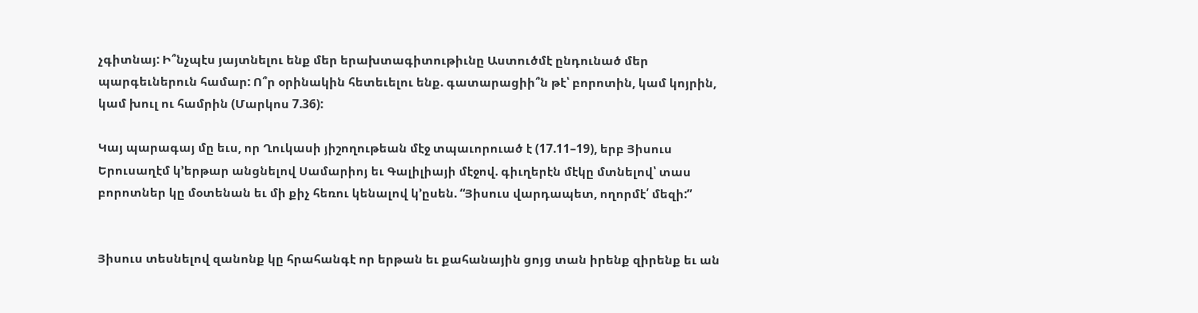չգիտնայ: Ի՞նչպէս յայտնելու ենք մեր երախտագիտութիւնը Աստուծմէ ընդունած մեր պարգեւներուն համար: Ո՞ր օրինակին հետեւելու ենք. գատարացիի՞ն թէ՝ բորոտին, կամ կոյրին, կամ խուլ ու համրին (Մարկոս 7.36):

Կայ պարագայ մը եւս, որ Ղուկասի յիշողութեան մէջ տպաւորուած է (17.11–19), երբ Յիսուս Երուսաղէմ կ’երթար անցնելով Սամարիոյ եւ Գալիլիայի մէջով. գիւղերէն մէկը մտնելով՝ տաս բորոտներ կը մօտենան եւ մի քիչ հեռու կենալով կ’ըսեն. “Յիսուս վարդապետ, ողորմէ՛ մեզի:”


Յիսուս տեսնելով զանոնք կը հրահանգէ որ երթան եւ քահանային ցոյց տան իրենք զիրենք եւ ան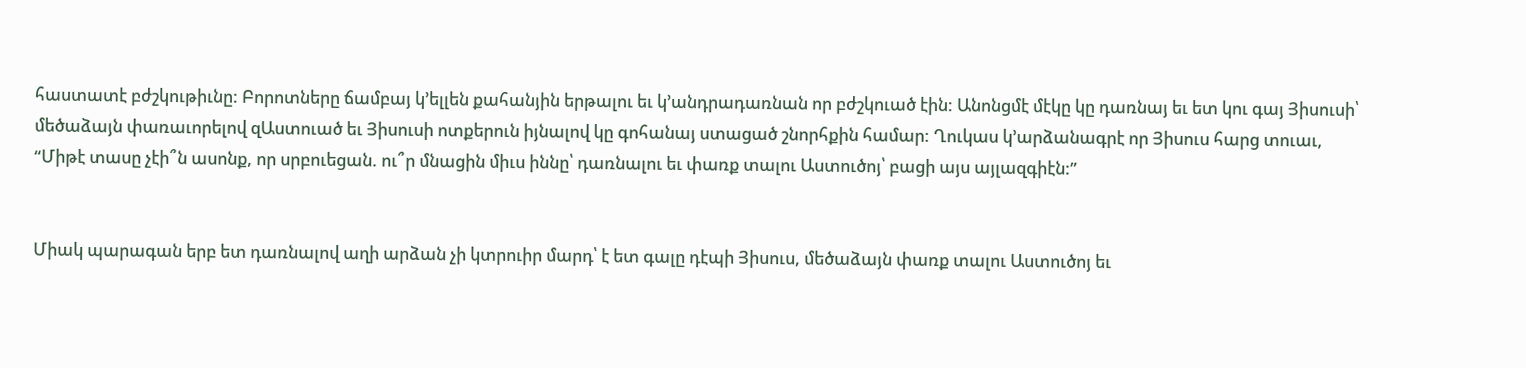հաստատէ բժշկութիւնը: Բորոտները ճամբայ կ’ելլեն քահանյին երթալու եւ կ’անդրադառնան որ բժշկուած էին: Անոնցմէ մէկը կը դառնայ եւ ետ կու գայ Յիսուսի՝ մեծաձայն փառաւորելով զԱստուած եւ Յիսուսի ոտքերուն իյնալով կը գոհանայ ստացած շնորհքին համար: Ղուկաս կ’արձանագրէ որ Յիսուս հարց տուաւ, “Միթէ տասը չէի՞ն ասոնք, որ սրբուեցան. ու՞ր մնացին միւս իննը՝ դառնալու եւ փառք տալու Աստուծոյ՝ բացի այս այլազգիէն:”


Միակ պարագան երբ ետ դառնալով աղի արձան չի կտրուիր մարդ՝ է ետ գալը դէպի Յիսուս, մեծաձայն փառք տալու Աստուծոյ եւ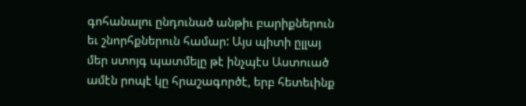գոհանալու ընդունած անթիւ բարիքներուն եւ շնորհքներուն համար: Այս պիտի ըլլայ մեր ստոյգ պատմելը թէ ինչպէս Աստուած ամէն րոպէ կը հրաշագործէ, երբ հետեւինք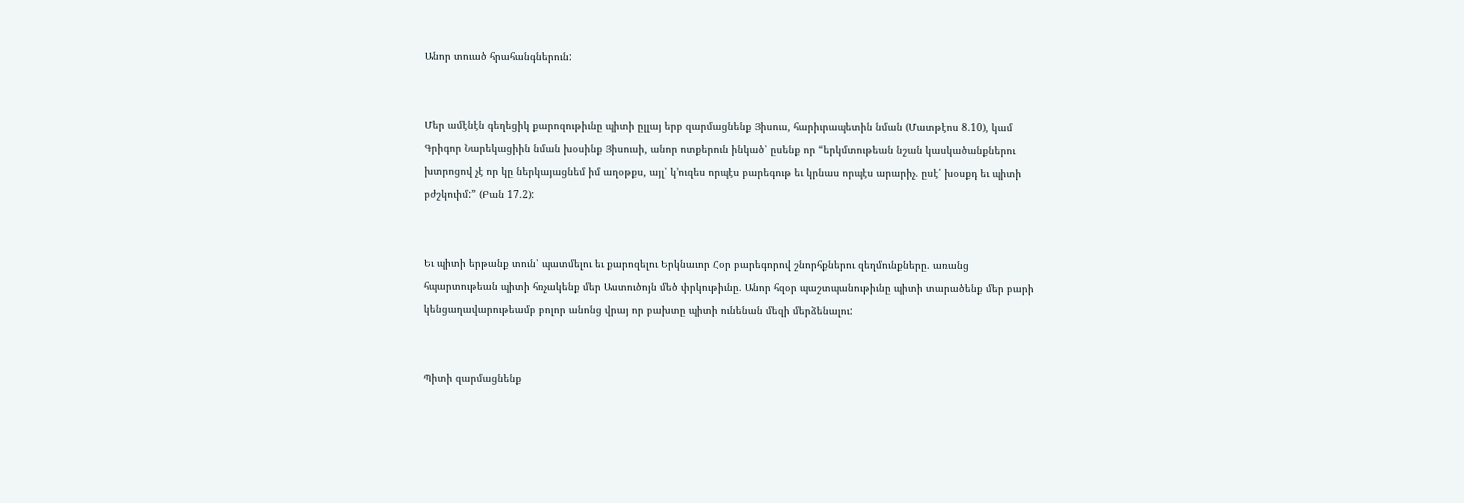Անոր տուած հրահանգներուն:


Մեր ամէնէն գեղեցիկ քարոզութիւնը պիտի ըլլայ երբ զարմացնենք Յիսուս, հարիւրապետին նման (Մատթէոս 8.10), կամ Գրիգոր Նարեկացիին նման խօսինք Յիսուսի, անոր ոտքերուն ինկած՝ ըսենք որ “երկմտութեան նշան կասկածանքներու խտրոցով չէ որ կը ներկայացնեմ իմ աղօթքս, այլ՝ կ’ուզես որպէս բարեգութ եւ կրնաս որպէս արարիչ. ըսէ՛ խօսքդ եւ պիտի բժշկուիմ:” (Բան 17.2):


Եւ պիտի երթանք տուն՝ պատմելու եւ քարոզելու Երկնաւոր Հօր բարեգորով շնորհքներու զեղմունքները. առանց հպարտութեան պիտի հռչակենք մեր Աստուծոյն մեծ փրկութիւնը. Անոր հզօր պաշտպանութիւնը պիտի տարածենք մեր բարի կենցաղավարութեամբ բոլոր անոնց վրայ որ բախտը պիտի ունենան մեզի մերձենալու:


Պիտի զարմացնենք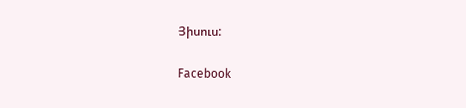Յիսուս:

Facebook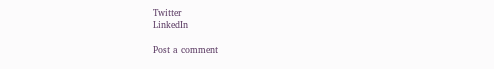Twitter
LinkedIn

Post a comment